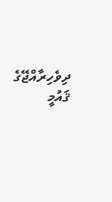ދިވެހިރާއްޖޭގެ ޤައުމީ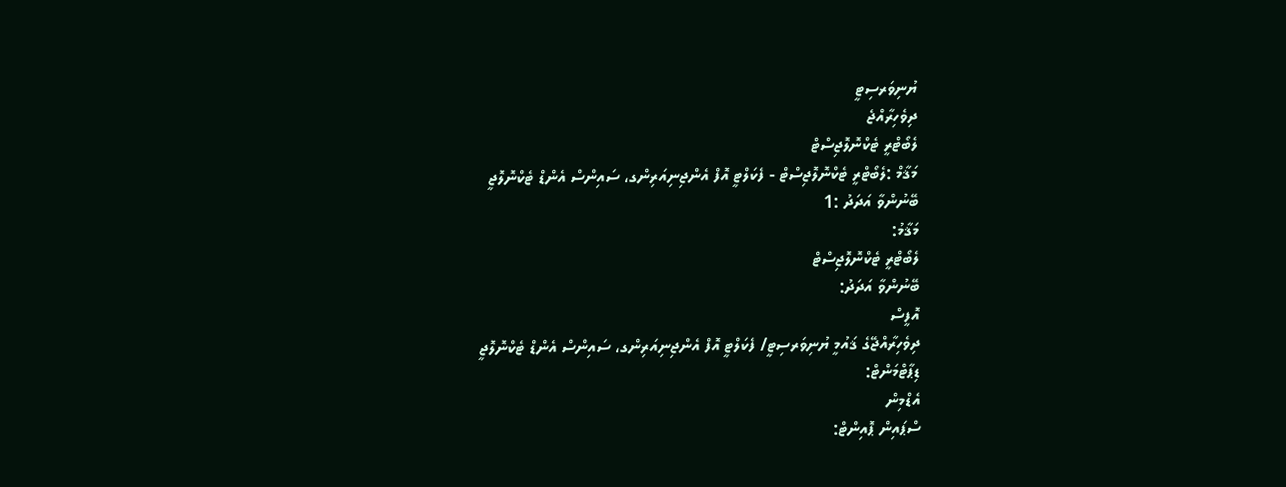ޔުނިވަރސިޓީ
ދިވެހިރާއްޖެ
ލެބޯޓްރީ ޓެކްނޮލޮޖިސްޓް
މަޤާމް :ލެބޯޓްރީ ޓެކްނޮލޮޖިސްޓް - ފެކަލްޓީ އޮފް އެންޖިނިއަރިންގ، ސައިންސް އެންޑް ޓެކްނޮލޮޖީ
ބޭނުންވާ އަދަދު :1
މަޤާމު:
ލެބޯޓްރީ ޓެކްނޮލޮޖިސްޓް
ބޭނުންވާ އަދަދު:
އޮފީސް
ދިވެހިރާއްޖޭގެ ޤައުމީ ޔުނިވަރސިޓީ/ ފެކަލްޓީ އޮފް އެންޖިނިއަރިންގ، ސައިންސް އެންޑް ޓެކްނޮލޮޖީ
ޑިޕާޓްމަންޓް:
އެޑްމިން
ސްޕައިން ޕޮއިންޓް: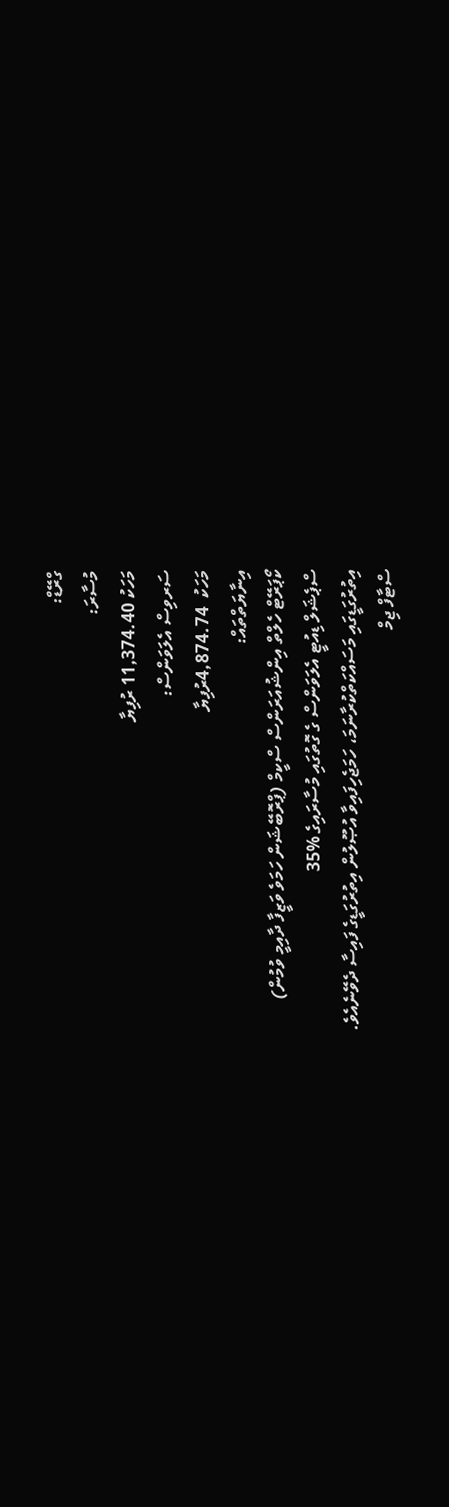ގްރޭޑް:
މުސާރަ:
މަހަކު 11,374.40 ރުފިޔާ
ސަރވިސް އެލަވަންސް:
މަހަކު  4,874.74ރުފިޔާ
އިނާޔަތްތައް:
ކޯޕަރޭޓް ހެލްތް އިންޝުއަރަންސް ސްކީމް (ޕްރޮބޭޝަން ހަމަވެ ވަޒީފާ ދާއިމީ ވުމުން)
ސްޕެޝަލް ޑިއުޓީ އެލަވަންސް ގެ ގޮތުގައި މުސާރައިގެ %35
އިތުރުގަޑީގައި މަސައްކަތްކުރާނަމަ، ހަމަޖެހިފައިވާ އުޞޫލުން އިތުރުގަޑީގެ ފައިސާ ދެވޭނެއެވެ.
ސްޓާފް ޖިމް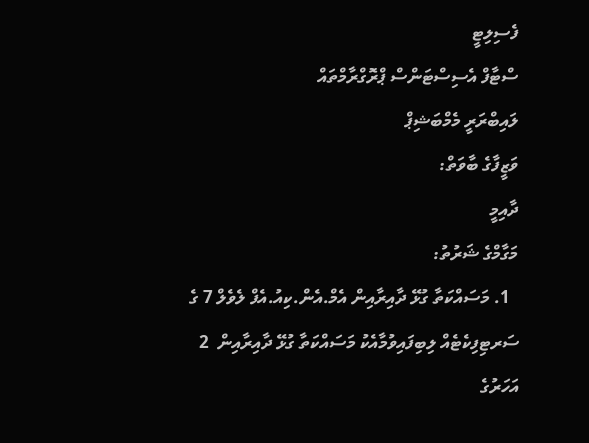ފެސިލިޓީ
ސްޓާފް އެސިސްޓަންސް ޕްރޮގްރާމްތައް
ލައިބްރަރީ މެމްބަޝިޕް
ވަޒީފާގެ ބާވަތް:
ދާއިމީ
މަގާމްގެ ޝަރުތު:
  1. މަސައްކަތާ ގުޅޭ ދާއިރާއިން އެމް.އެން.ކިއު.އެފް ލެވެލް 7 ގެ ސަރޓިފިކެޓެއް ލިބިފައިވުމާއެކު މަސައްކަތާ ގުޅޭ ދާއިރާއިން  2 އަހަރުގެ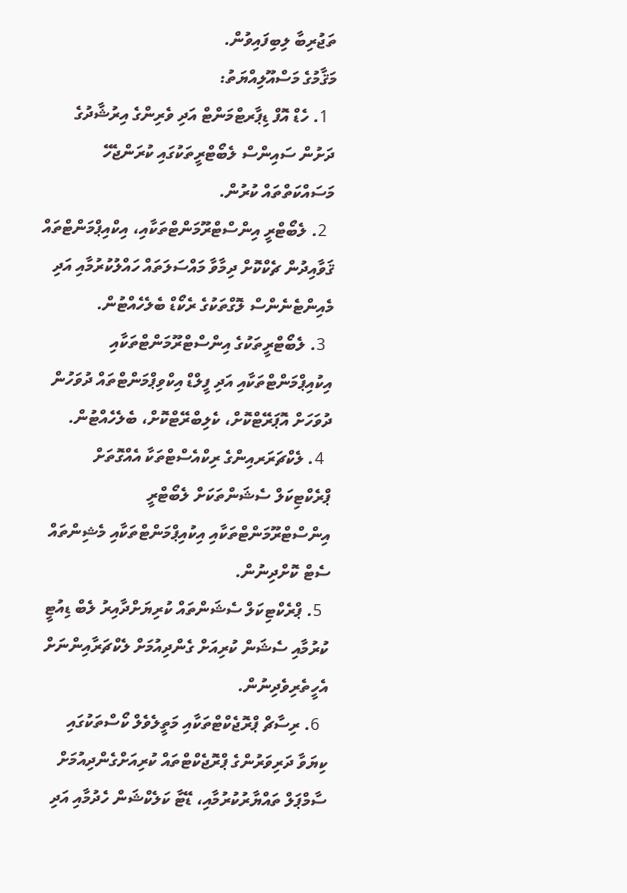ތަޖުރިބާ ލިބިފައިވުން.
މަޤާމުގެ މަސްއޫލިއްޔަތު:
  1. ހެޑް އޮފް ޑިޕާރޓްމަންޓް އަދި ވެރިންގެ އިރުޝާދުގެ ދަށުން ސައިންސް ލެބޯޓްރީތަކުގައި ކުރަންޖެހޭ މަސައްކަތްތައް ކުރުން.
  2. ލެބޯޓްރީ އިންސްޓްރޫމަންޓްތަކާއި، އިކްއިޕްމަންޓްތައް ޤަވާއިދުން ޗެކްކޮށް ދިމާވާ މައްސަލަތައް ހައްލުކުރުމާއި އަދި މެއިންޓެނެންސް ލޮގްތަކުގެ ރެކޯޑް ބެލެހެއްޓުން.
  3. ލެބޯޓްރީތަކުގެ އިންސްޓްރޫމަންޓްތަކާއި އިކުއިޕްމަންޓްތަކާއި އަދި ފީލްޑް އިކްވިޕްމަންޓްތައް ދުވަހުން ދުވަހަށް އޮޕަރޭޓްކޮށް، ކެލިބްރޭޓްކޮށް، ބެލެހެއްޓުން.
  4. ލެކްޗަރަރއިންގެ ރިކްއެސްޓްތަކާ އެއްގޮތަށް ޕްރެކްޓިކަލް ސެޝަންތަކަށް ލެބޯޓްރީ އިންސްޓްރޫމަންޓްތަކާއި އިކުއިޕްމަންޓްތަކާއި މެޝިންތައް ސެޓް ކޮށްދިނުން.
  5. ޕްރެކްޓިކަލް ސެޝަންތައް ކުރިޔަށްދާއިރު ލެބް ޑިއުޓީ ކުރުމާއި ސެޝަން ކުރިއަށް ގެންދިއުމަށް ލެކްޗަރާއިންނަށް އެހީތެރިވެދިނުން.
  6. ރިސާޗް ޕްރޮޖެކްޓްތަކާއި މަތީލެވެލް ކޯސްތަކުގައި ކިޔަވާ ދަރިވަރުންގެ ޕްރޮޖެކްޓްތައް ކުރިއަށްގެންދިއުމަށް ސާމްޕަލް ތައްޔާރުކުރުމާއި، ޑޭޓާ ކަލެކްޝަން ހެދުމާއި އަދި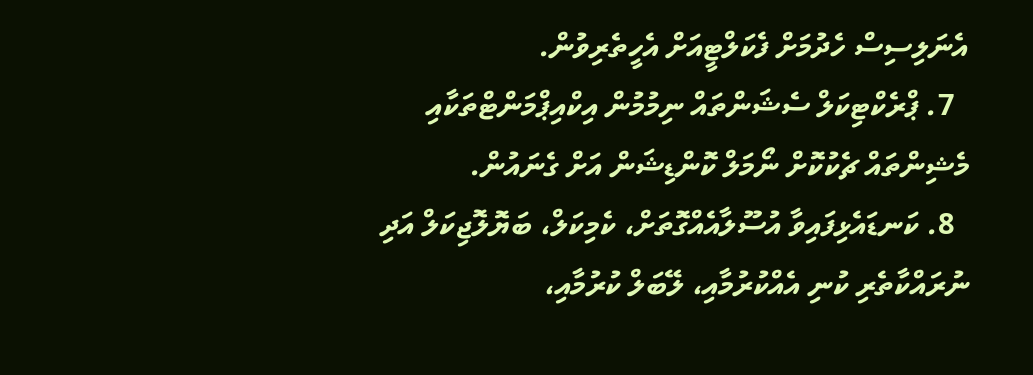އެނަލިސިސް ހެދުމަށް ފެކަލްޓީއަށް އެހީތެރިވުން.
  7. ޕްރެކްޓިކަލް ސެޝަންތައް ނިމުމުން އިކްއިޕްމަންޓްތަކާއި މެޝިންތައް ޗެކުކޮށް ނޯމަލް ކޮންޑިޝަން އަށް ގެނައުން.
  8. ކަނޑައެޅިފައިވާ އުސޫލާއެއްގޮތަށް، ކެމިކަލް، ބަޔޮލޮޖިކަލް އަދި ނުރައްކާތެރި ކުނި އެއްކުރުމާއި، ލޭބަލް ކުރުމާއި،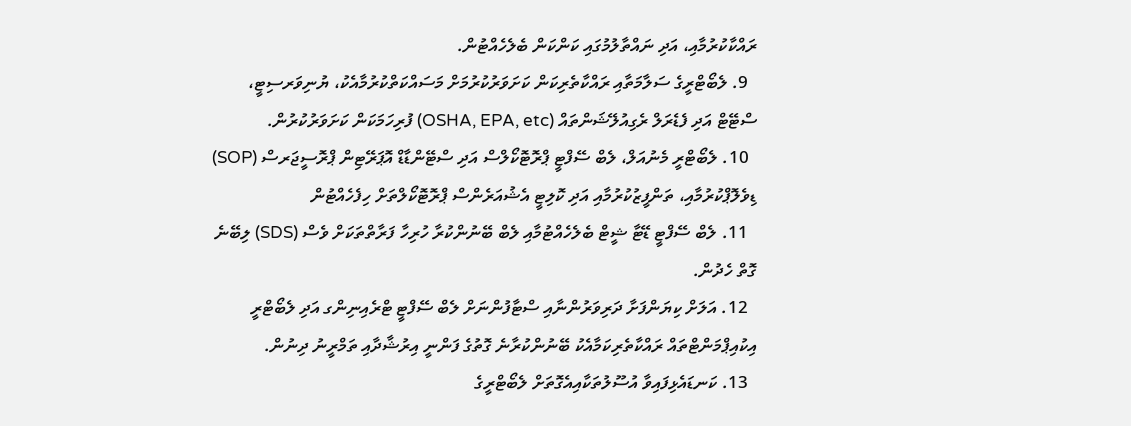ރައްކާކުރުމާއި، އަދި ނައްތާލުމުގައި ކަންކަން ބެލެހެއްޓުން.
  9. ލެބޯޓްރީގެ ސަލާމަތާއި ރައްކާތެރިކަން ކަށަވަރުކުރުމަށް މަސައްކަތްކުރުމާއެކު، ޔުނިވަރސިޓީ، ސްޓޭޓް އަދި ފެޑެރަލް ރެގިއުލޭޝަންތައް (OSHA, EPA, etc) ފުރިހަމަކަން ކަށަވަރުކުރުން.
  10. ލެބޯޓްރީ މެނުއަލް، ލެބް ސޭފްޓީ ޕްރޮޓޮކޯލްސް އަދި ސްޓޭންޑާޑް އޮޕަރޭޓިން ޕްރޮސީޖަރސް (SOP) ޑިވެލޮޕްކުރުމާއި، ތަންފީޒުކުރުމާއި އަދި ކޮލިޓީ އެޝުއަރެންސް ޕްރޮޓޮކޯލްތަށް ހިފެހެއްޓުން
  11. ލެބް ސޭފްޓީ ޑޭޓާ ޝީޓް ބެލެހެއްޓުމާއި ލެބް ބޭނުންކުރާ ހުރިހާ ފަރާތްތަކަށް ވެސް (SDS) ލިބޭނެ ގޮތް ހެދުން.
  12. އަލަށް ކިޔަންފަށާ ދަރިވަރުންނާއި ސްޓާފުންނަށް ލެބް ސޭފްޓީ ޓްރެއިނިންގ އަދި ލެބޯޓްރީ އިކުއިޕްމަންޓްތައް ރައްކާތެރިކަމާއެކު ބޭނުންކުރާނެ ގޮތުގެ ފަންނީ އިރުޝާދާއި ތަމްރީނު ދިނުން.
  13. ކަނޑައެޅިފައިވާ އުސޫލުތަކާއިއެގޮތަށް ލެބޯޓްރީގެ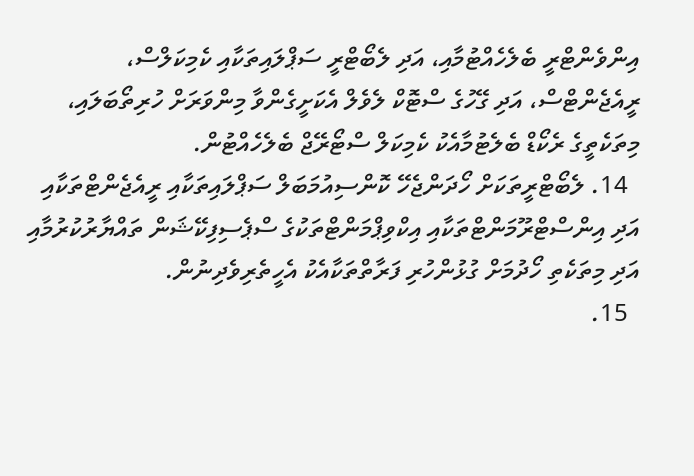އިންވެންޓްރީ ބެލެހެއްޓުމާއި، އަދި ލެބޯޓްރީ ސަޕްލައިތަކާއި ކެމިކަލްސް، ރީއެޖެންޓްސް، އަދި ގޭހުގެ ސްޓޮކް ލެވެލް އެކަށީގެންވާ މިންވަރަށް ހުރިތޯބަލައި، މިތަކެތީގެ ރެކޯޑް ބެލެޓުމާއެކު ކެމިކަލް ސްޓޯރޭޖް ބެލެހެއްޓުން.
  14. ލެބޯޓްރީތަކަށް ހޯދަންޖެހޭ ކޮންސިއުމަބަލް ސަޕްލައިތަކާއި ރީއެޖެންޓްތަކާއި އަދި އިންސްޓްރޫމަންޓްތަކާއި އިކްވިޕްމަންޓްތަކުގެ ސްޕެސިފިކޭޝަން ތައްޔާރުކުރުމާއި އަދި މިތަކެތި ހޯދުމަށް ގުޅުންހުރި ފަރާތްތަކާއެކު އެހީތެރިވެދިނުން.
  15.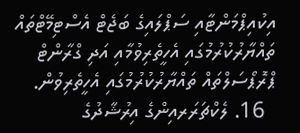އިކުއިޕްމަންޓާއި ސަޕްލައިގެ ބަޖެޓް އެސްޓިމޭޓްތައް ތައްޔާރުކުރުމުގައި އެހީތެރިވުމާއި އަދި ގްރާންޓް ޕްރޮޕޯސަލްތައް ތައްޔާރުކުރުމުގައި އެހީތެރިވުން.
  16. ލެކްޗަރަރއިންގެ އިރުޝާދުގެ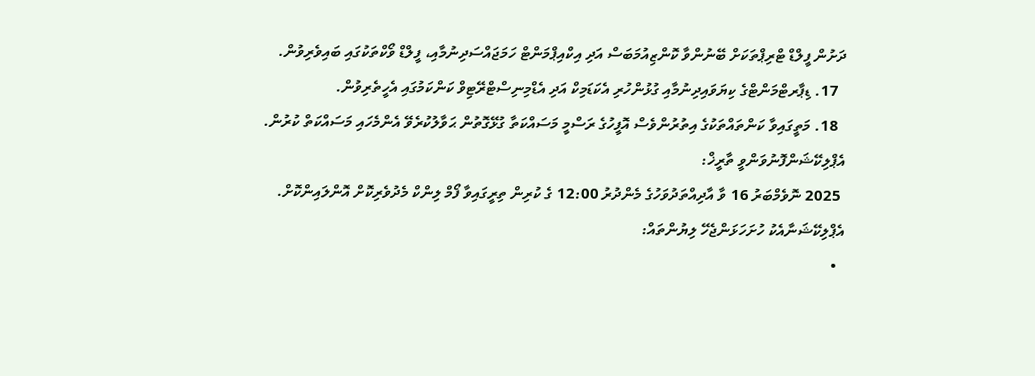ދަށުން ފީލްޑް ޓްރިޕްތަކަށް ބޭނުންވާ ކޮންޒިއުމަބަސް އަދި އިކްއިޕްމަންޓް ހަމަޖައްސަދިނުމާއި، ފީލްޑް ވޯކްތަކުގައި ބައިވެރިވުން.
  17. ޑިޕާރޓްމަންޓްގެ ކިޔަވައިދިނުމާއި ގުޅުންހުރި އެކަޑަމިކް އަދި އެޑްމިނިސްޓްރޭޓިވް ކަންކަމުގައި އެހީތެރިވުން.
  18. މަތީގައިވާ ކަންތައްތަކުގެ އިތުރުންވެސް އޮފީހުގެ ރަސްމީ މަސައްކަތާ ގުޅޭގޮތުން ޙަވާލުކުރެވޭ އެންމެހައި މަސައްކަތް ކުރުން.
އެޕްލިކޭޝަންފޮނުވަންވީ ތާރީޚް:
 2025 ނޮވެމްބަރު 16 ވާ އާދިއްތަދުވަހުގެ މެންދުރު 12:00 ގެ ކުރިން ތިރީގައިވާ ފޯމް ލިންކް މެދުވެރިކޮށް އޮންލައިންކޮށް.
އެޕްލިކޭޝަނާއެކު ހުށަހަޅަންޖެހޭ ލިޔުންތައް:
  •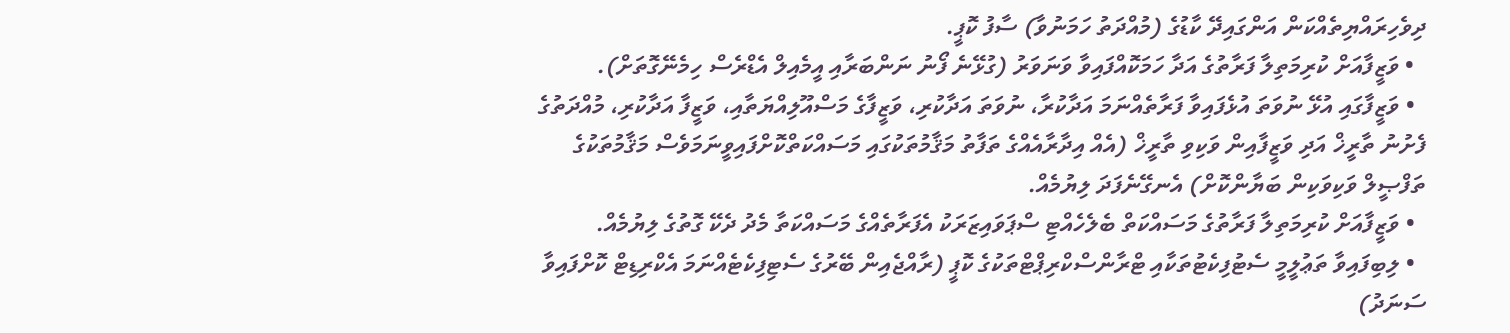ދިވެހިރައްޔިތެއްކަން އަންގައިދޭ ކާޑުގެ (މުއްދަތު ހަމަނުވާ) ސާފު ކޮޕީ.
  • ވަޒީފާއަށް ކުރިމަތިލާ ފަރާތުގެ އަދާ ހަމަކޮއްފައިވާ ވަނަވަރު (ގުޅޭނެ ފޯނު ނަންބަރާއި އީމެއިލް އެޑްރެސް ހިމެނޭގޮތަށް).
  • ވަޒީފާގައި އުޅޭ ނުވަތަ އުޅެފައިވާ ފަރާތެއްނަމަ އަދާކުރާ، ނުވަތަ އަދާކުރި، ވަޒީފާގެ މަސްއޫލިއްޔަތާއި، ވަޒީފާ އަދާކުރި، މުއްދަތުގެ ފެށުނު ތާރީޚް އަދި ވަޒީފާއިން ވަކިވި ތާރީޚް (އެއް އިދާރާއެއްގެ ތަފާތު މަޤާމުތަކުގައި މަސައްކަތްކޮށްފައިވީނަމަވެސް މަޤާމުތަކުގެ ތަފްޞީލް ވަކިވަކިން ބަޔާންކޮށް) އެނގޭނެފަދަ ލިޔުމެއް.
  • ވަޒީފާއަށް ކުރިމަތިލާ ފަރާތުގެ މަސައްކަތް ބެލެހެއްޓި ސްޕަވައިޒަރަކު އެފަރާތެއްގެ މަސައްކަތާ މެދު ދެކޭ ގޮތުގެ ލިޔުމެއް.
  • ލިބިފައިވާ ތަޢުލީމީ ސެޓުފިކެޓުތަކާއި ޓްރާންސްކްރިޕްޓްތަކުގެ ކޮޕީ (ރާއްޖެއިން ބޭރުގެ ސެޓިފިކެޓެއްނަމަ އެކްރިޑިޓް ކޮށްފައިވާ ސަނަދު)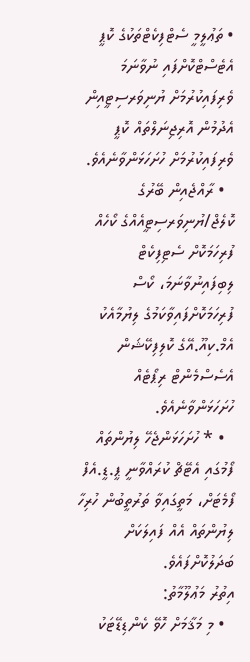• ތަޢުލީމީ ސެޓްފިކެޓްތަކުގެ ކޮޕީ އެޓެސްޓްކޮށްފައި ނުވާނަމަ ވެރިފައިކުރުމަށް ޔުނިވަރސިޓީއިން އެދުމުން އޮރިޖިނަލްތައް ކޮޕީ ވެރިފައިކުރުމަށް ހުށަހަޅަންވާނެއެވެ.
  • ރާއްޖެއިން ބޭރުގެ ކޮލެޖް/ޔުނިވަރސިޓީއެއްގެ ކޯހެއް ފުރިހަމަކޮށް ސެޓިފިކެޓް ލިބިފައިނުވާނަމަ، ކޯސް ފުރިހަމަކޮށްފައިވާކަމުގެ ލިޔުމާއެކު އެމް.ކިއޫ.އޭގެ ކޮލިފިކޭޝަން  އެސެސްމެންޓް ރިޕޯޓެއް ހުށަހަޅަންވާނެއެވެ.
  • * ހުށަހަޅަންޖެހޭ ލިޔުންތައް ފޯމުގައި އެޓޭޗް ކުރައްވާނީ ޕީ.ޑީ.އެފް ފޯމެޓަށް، މަތީގައިވާ ތަރުތީބުން ހުރިހާ ލިޔުންތައް އެއް ފައިލަކަށް ބަދަލުކޮށްފައެވެ.
އިތުރު މަޢުލޫމާތު:
  • މި މަޤާމަށް ހޮވޭ ކެންޑިޑޭޓަކު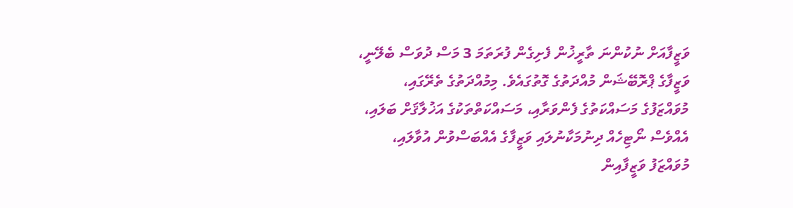ވަޒީފާއަށް ނުކުންނަ ތާރީޚުން ފެށިގެން ފުރަތަމަ 3 މަސް ދުވަސް ބެލޭނީ، ވަޒީފާގެ ޕްރޮބޭޝަން މުއްދަތުގެ ގޮތުގައެވެ. މިމުއްދަތުގެ ތެރޭގައި، މުވައްޒަފުގެ މަސައްކަތުގެ ފެންވަރާއި، މަސައްކަތްތަކުގެ އަޚުލާޤަށް ބަލައި، އެއްވެސް ނޯޓިހެއް ދިނުމަކާނުލައި ވަޒީފާގެ އެއްބަސްވުން އުވާލައި، މުވައްޒަފު ވަޒީފާއިން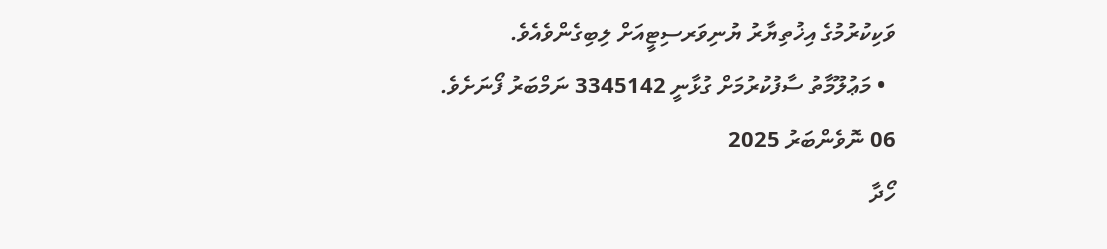ވަކިކުރުމުގެ އިޚުތިޔާރު ޔުނިވަރސިޓީއަށް ލިބިގެންވެއެވެ.
  • މަޢުލޫމާތު ސާފުކުރުމަށް ގުޅާނީ 3345142 ނަމްބަރު ފޯނަށެވެ.
06 ނޮވެންބަރު 2025
ހޯދާ